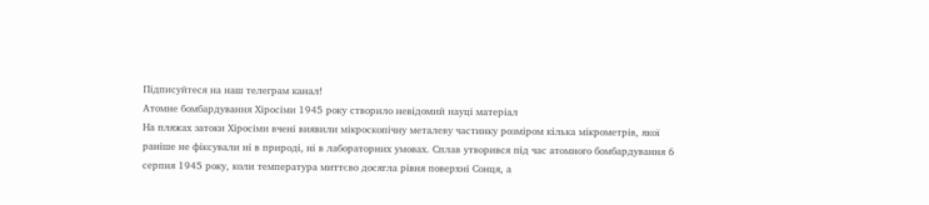Підписуйтеся на наш телеграм канал!
Атомне бомбардування Хіросіми 1945 року створило невідомий науці матеріал
На пляжах затоки Хіросіми вчені виявили мікроскопічну металеву частинку розміром кілька мікрометрів, якої раніше не фіксували ні в природі, ні в лабораторних умовах. Сплав утворився під час атомного бомбардування 6 серпня 1945 року, коли температура миттєво досягла рівня поверхні Сонця, а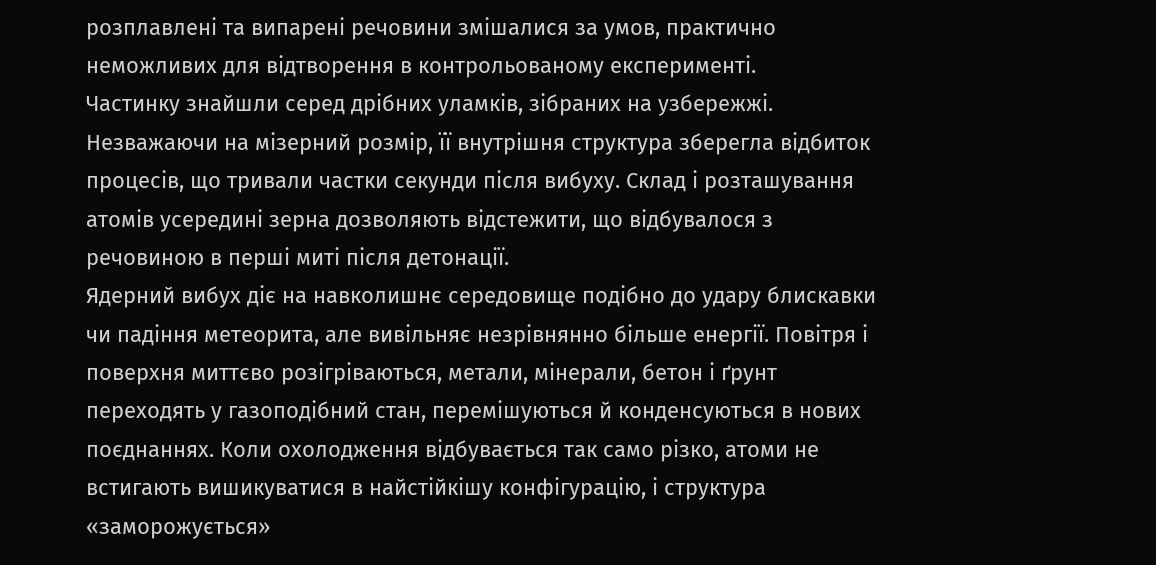розплавлені та випарені речовини змішалися за умов, практично неможливих для відтворення в контрольованому експерименті.
Частинку знайшли серед дрібних уламків, зібраних на узбережжі. Незважаючи на мізерний розмір, її внутрішня структура зберегла відбиток процесів, що тривали частки секунди після вибуху. Склад і розташування атомів усередині зерна дозволяють відстежити, що відбувалося з речовиною в перші миті після детонації.
Ядерний вибух діє на навколишнє середовище подібно до удару блискавки чи падіння метеорита, але вивільняє незрівнянно більше енергії. Повітря і поверхня миттєво розігріваються, метали, мінерали, бетон і ґрунт переходять у газоподібний стан, перемішуються й конденсуються в нових поєднаннях. Коли охолодження відбувається так само різко, атоми не встигають вишикуватися в найстійкішу конфігурацію, і структура «заморожується»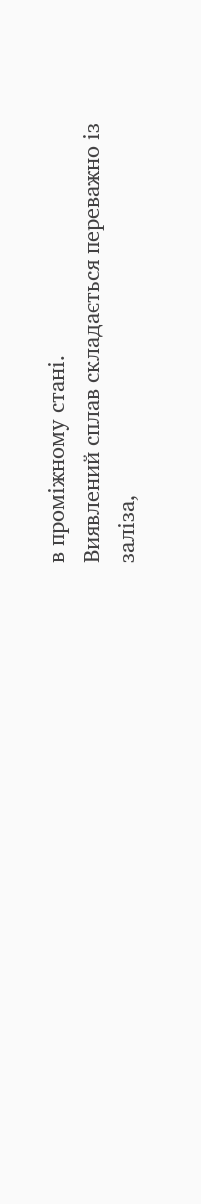в проміжному стані.
Виявлений сплав складається переважно із заліза,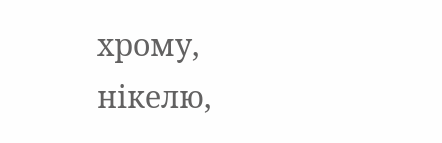хрому, нікелю,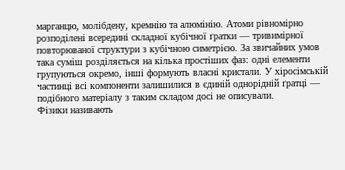марганцю, молібдену, кремнію та алюмінію. Атоми рівномірно розподілені всередині складної кубічної ґратки — тривимірної повторюваної структури з кубічною симетрією. За звичайних умов така суміш розділяється на кілька простіших фаз: одні елементи групуються окремо, інші формують власні кристали. У хіросімській частинці всі компоненти залишилися в єдиній однорідній ґратці — подібного матеріалу з таким складом досі не описували.
Фізики називають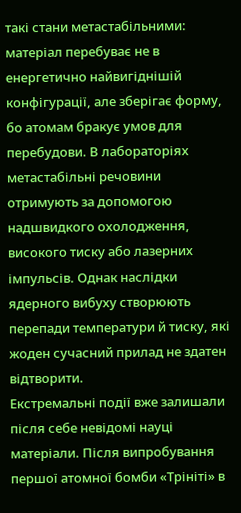такі стани метастабільними: матеріал перебуває не в енергетично найвигіднішій конфігурації, але зберігає форму, бо атомам бракує умов для перебудови. В лабораторіях метастабільні речовини отримують за допомогою надшвидкого охолодження, високого тиску або лазерних імпульсів. Однак наслідки ядерного вибуху створюють перепади температури й тиску, які жоден сучасний прилад не здатен відтворити.
Екстремальні події вже залишали після себе невідомі науці матеріали. Після випробування першої атомної бомби «Трініті» в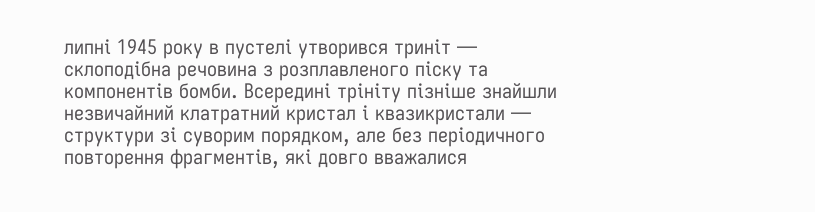липні 1945 року в пустелі утворився триніт — склоподібна речовина з розплавленого піску та компонентів бомби. Всередині трініту пізніше знайшли незвичайний клатратний кристал і квазикристали — структури зі суворим порядком, але без періодичного повторення фрагментів, які довго вважалися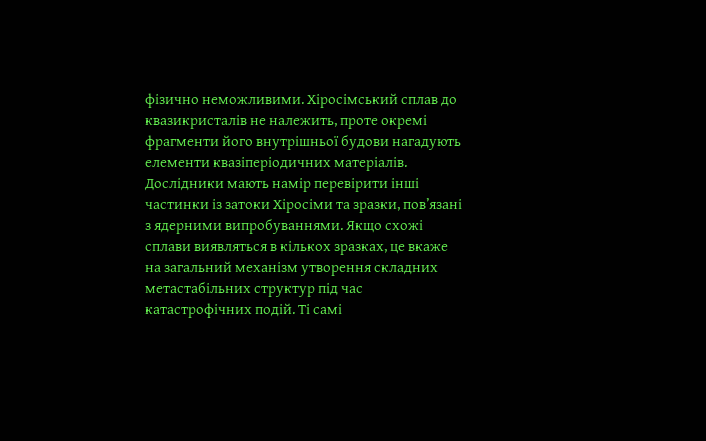фізично неможливими. Хіросімський сплав до квазикристалів не належить, проте окремі фрагменти його внутрішньої будови нагадують елементи квазіперіодичних матеріалів.
Дослідники мають намір перевірити інші частинки із затоки Хіросіми та зразки, пов’язані з ядерними випробуваннями. Якщо схожі сплави виявляться в кількох зразках, це вкаже на загальний механізм утворення складних метастабільних структур під час катастрофічних подій. Ті самі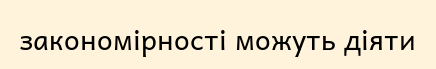закономірності можуть діяти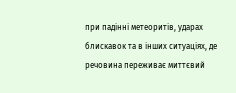при падінні метеоритів, ударах блискавок та в інших ситуаціях, де речовина переживає миттєвий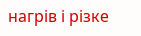нагрів і різке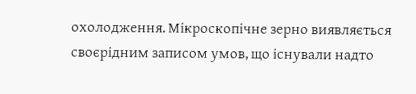охолодження. Мікроскопічне зерно виявляється своєрідним записом умов, що існували надто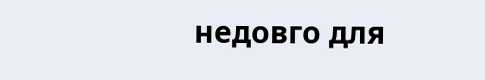недовго для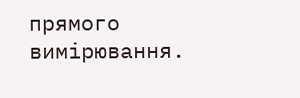прямого вимірювання.